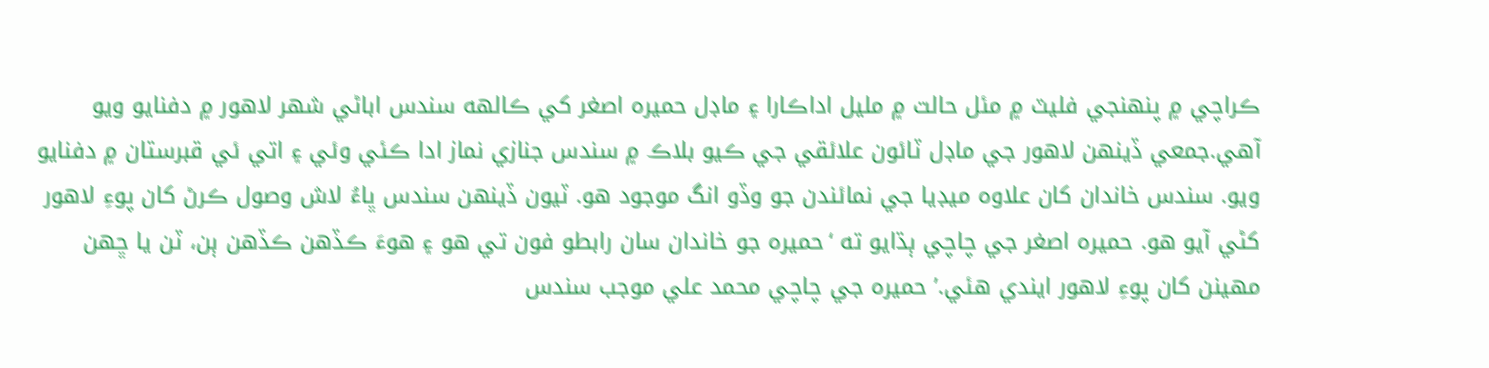ڪراچي ۾ پنهنجي فليٽ ۾ مئل حالت ۾ مليل اداڪارا ۽ ماڊل حميره اصغر کي ڪالهه سندس اباڻي شهر لاهور ۾ دفنايو ويو آهي.جمعي ڏينهن لاهور جي ماڊل ٽائون علائقي جي ڪيو بلاڪ ۾ سندس جنازي نماز ادا ڪئي وئي ۽ اتي ئي قبرستان ۾ دفنايو ويو. سندس خاندان کان علاوه ميڊيا جي نمائندن جو وڏو انگ موجود هو. ٽيون ڏينهن سندس ڀاءُ لاش وصول ڪرڻ کان پوءِ لاهور کڻي آيو ھو. حميره اصغر جي چاچي ٻڌايو ته ‘حميره جو خاندان سان رابطو فون تي هو ۽ هوءَ ڪڏهن ڪڏهن ٻن، ٽن يا ڇهن مهينن کان پوءِ لاهور ايندي هئي.’ حميره جي چاچي محمد علي موجب سندس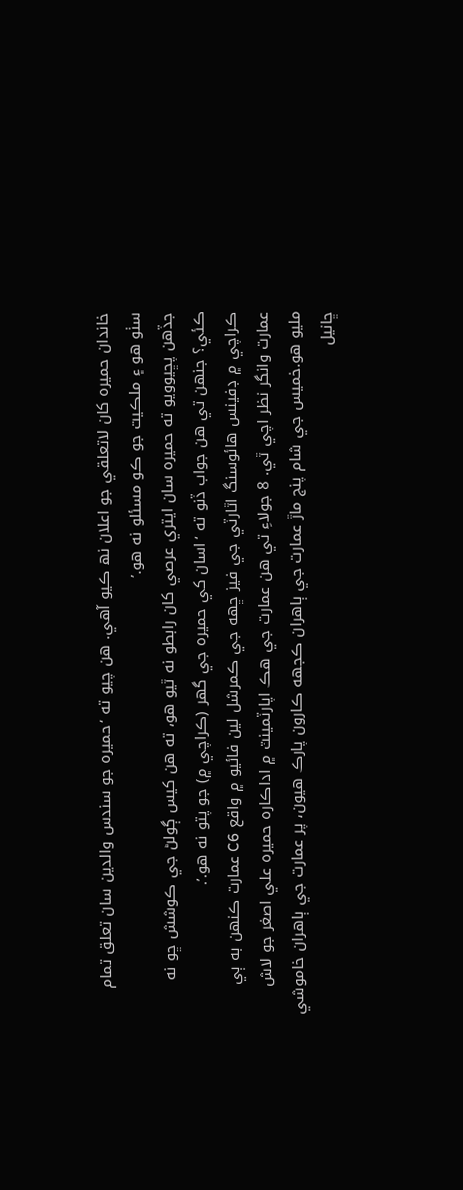خاندان حميره کان لاتعلقي جو اعلان نھ ڪيو آهي. هن چيو ته ‘حميره جو سندس والدين سان تعلق تمام سٺو هو ۽ ملڪيت جو ڪو مسئلو نه هو.’
جڏهن پڇيوويو ته حميره سان ايتري عرصي کان رابطو نه ٿيو هو، ته هن کيس ڳولڻ جي ڪوشش ڇو نه ڪئي؟ جنهن تي هن جواب ڏنو ته ‘اسان کي حميره جي گهر (ڪراچي ۾) جو پتو نه هو.’.
ڪراچي ۾ ڊفينس هائوسنگ اٿارٽي جي فيز ڇهه جي ڪمرشل لين فائيو ۾ واقع C6 عمارت ڪنهن به ٻي عمارت وانگر نظر اچي ٿي. 8 جولاءِ تي ھن عمارت جي هڪ اپارٽمينٽ ۾ اداڪاره حميره علي اصغر جو لاش مليو ھو.خميس جي شام پنج ماڙ عمارت جي ٻاهران ڪجهه ڪارون پارڪ هيون، پر عمارت جي ٻاهران خاموشي ڇانيل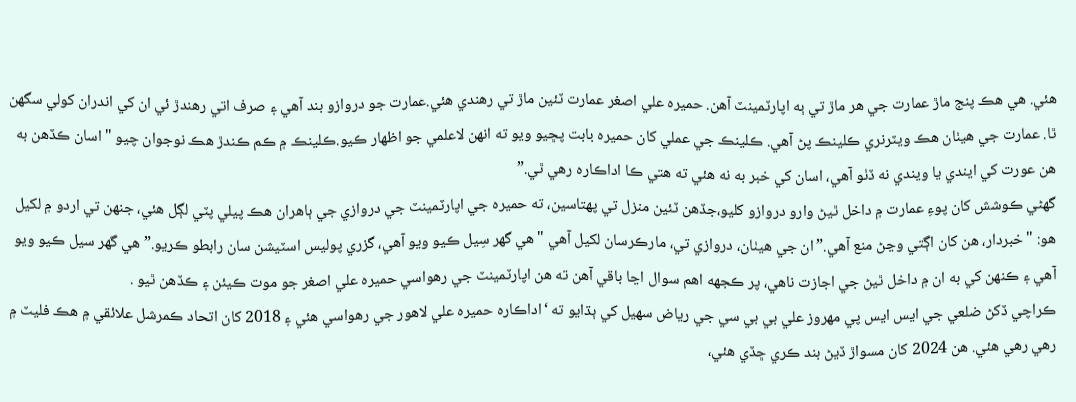هئي. هي هڪ پنج ماڙ عمارت جي ھر ماڙ تي ٻه اپارٽمينٽ آهن. حميره علي اصغر عمارت ٽئين ماڙ تي رهندي هئي.عمارت جو دروازو بند آهي ۽ صرف اتي رھندڙ ئي ان کي اندران کولي سگھن ٿا. عمارت جي هيٺان هڪ ويٽرنري ڪلينڪ پڻ آهي. ڪلينڪ جي عملي کان حميره بابت پڇيو ويو ته انهن لاعلمي جو اظهار ڪيو.ڪلينڪ ۾ ڪم ڪندڙ هڪ نوجوان چيو "اسان ڪڏهن به هن عورت کي ايندي يا ويندي نه ڏٺو آهي، اسان کي خبر به نه هئي ته هتي ڪا اداڪاره رهي ٿي.”
گهڻي ڪوشش کان پوءِ عمارت ۾ داخل ٿيڻ وارو دروازو کليو،جڏهن ٽئين منزل تي پهتاسين، ته حميره جي اپارٽمينٽ جي دروازي جي ٻاهران هڪ پيلي پٽي لڳل هئي، جنهن تي اردو ۾ لکيل هو: "خبردار، هن کان اڳتي وڃڻ منع آهي.”ان جي هيٺان، دروازي تي، مارڪرسان لکيل آهي "هي گهر سِيل ڪيو ويو آهي، گزري پوليس اسٽيشن سان رابطو ڪريو.”هي گهر سيل ڪيو ويو آهي ۽ ڪنهن کي به ان ۾ داخل ٿيڻ جي اجازت ناهي، پر ڪجهه اهم سوال اڃا باقي آهن ته هن اپارٽمينٽ جي رهواسي حميره علي اصغر جو موت ڪيئن ۽ ڪڏهن ٿيو .
ڪراچي ڏکڻ ضلعي جي ايس ايس پي مهروز علي بي بي سي جي رياض سهيل کي ٻڌايو ته ‘اداڪاره حميره علي لاهور جي رهواسي هئي ۽ 2018 کان اتحاد ڪمرشل علائقي ۾ هڪ فليٽ ۾ رهي رهي هئي. ھن 2024 کان مسواڙ ڏيڻ بند ڪري ڇڏي ھئي،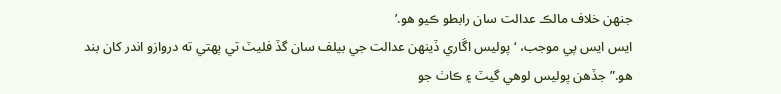جنهن خلاف مالڪ عدالت سان رابطو ڪيو هو.’
ايس ايس پي موجب، ‘پوليس اڱاري ڏينھن عدالت جي بيلف سان گڏ فليٽ تي پهتي ته دروازو اندر کان بند هو.”جڏهن پوليس لوهي گيٽ ۽ ڪاٺ جو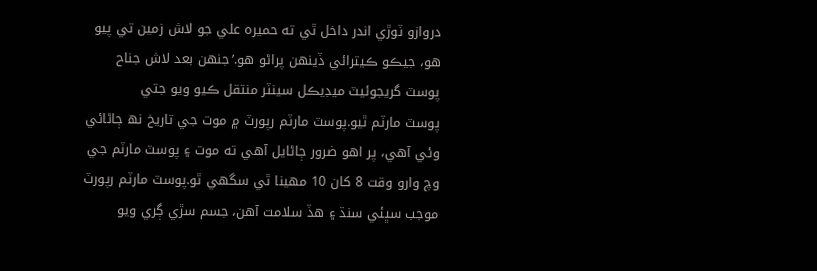دروازو ٽوڙي اندر داخل ٿي ته حميره علي جو لاش زمين تي پيو هو، جيڪو ڪيترائي ڏينهن پراڻو هو.’جنھن بعد لاش جناح پوسٽ گريجوئيٽ ميڊيڪل سينٽر منتقل ڪيو ويو جتي
پوسٽ مارٽم ٿيو.پوسٽ مارٽم رپورٽ ۾ موت جي تاريخ نھ ڄاڻائي وئي آھي، پر اهو ضرور ڄاڻايل آهي ته موت ۽ پوسٽ مارٽم جي وچ وارو وقت 8 کان 10 مهينا ٿي سگهي ٿو.پوسٽ مارٽم رپورٽ موجب سڀئي سنڌ ۽ هڏ سلامت آهن، جسم سڙي ڳري ويو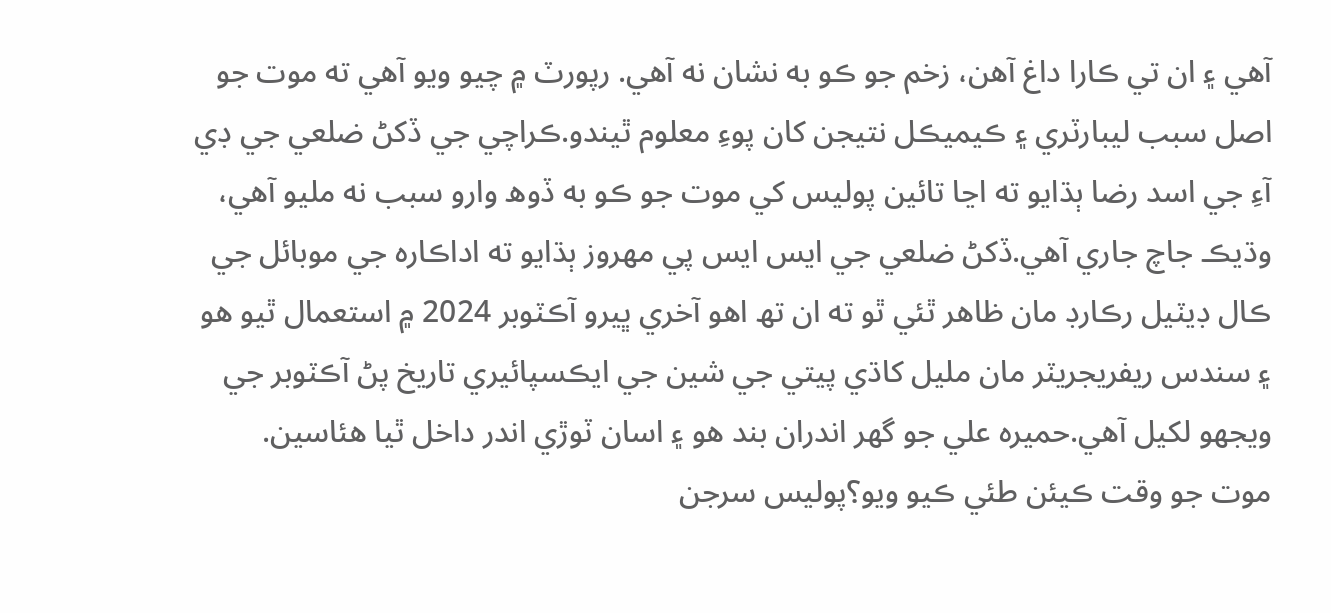آهي ۽ ان تي ڪارا داغ آهن، زخم جو ڪو به نشان نه آهي. رپورٽ ۾ چيو ويو آهي ته موت جو اصل سبب ليبارٽري ۽ ڪيميڪل نتيجن کان پوءِ معلوم ٿيندو.ڪراچي جي ڏکڻ ضلعي جي ڊي آءِ جي اسد رضا ٻڌايو ته اڃا تائين پوليس کي موت جو ڪو به ڏوھ وارو سبب نه مليو آهي، وڌيڪ جاچ جاري آهي.ڏکڻ ضلعي جي ايس ايس پي مهروز ٻڌايو ته اداڪاره جي موبائل جي ڪال ڊيٽيل رڪارڊ مان ظاهر ٿئي ٿو ته ان تھ اھو آخري ڀيرو آڪٽوبر 2024 ۾ استعمال ٿيو ھو ۽ سندس ريفريجريٽر مان مليل کاڌي پيتي جي شين جي ايڪسپائيري تاريخ پڻ آڪٽوبر جي ويجهو لکيل آهي.حميره علي جو گهر اندران بند هو ۽ اسان ٽوڙي اندر داخل ٿيا ھئاسين.
موت جو وقت ڪيئن طئي ڪيو ويو؟پوليس سرجن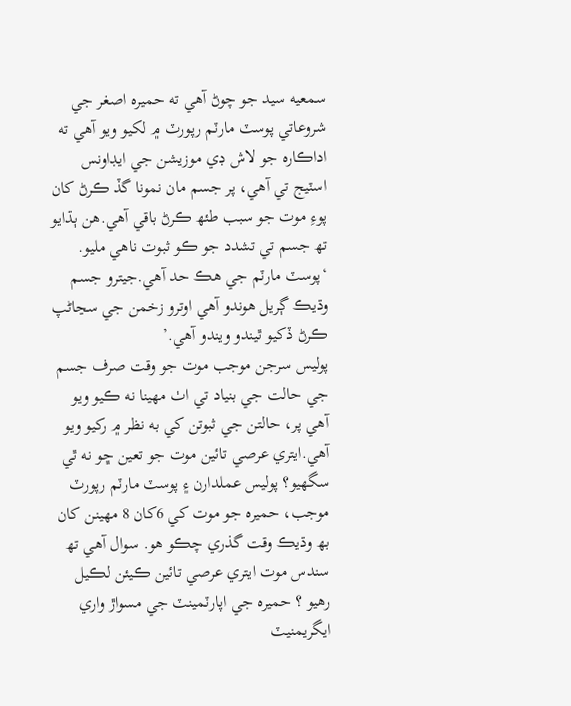سمعيه سيد جو چوڻ آهي ته حميره اصغر جي شروعاتي پوسٽ مارٽم رپورٽ ۾ لکيو ويو آهي ته اداڪاره جو لاش ڊي موزيشن جي ايڊاونس اسٽيج تي آھي، پر جسم مان نمونا گڏ ڪرڻ کان پوءِ موت جو سبب طئھ ڪرڻ باقي آهي.ھن ٻڌايو تھ جسم تي تشدد جو ڪو ثبوت ناھي مليو. ‘پوسٽ مارٽم جي هڪ حد آهي.جيترو جسم وڌيڪ ڳريل ھوندو آھي اوترو زخمن جي سڃاڻپ ڪرڻ ڏکيو ٿيندو ويندو آھي.’
پوليس سرجن موجب موت جو وقت صرف جسم جي حالت جي بنياد تي اٺ مهينا نه ڪيو ويو آھي پر، حالتن جي ثبوتن کي به نظر ۾ رکيو ويو آھي.ايتري عرصي تائين موت جو تعين ڇو نه ٿي سگهيو؟ پوليس عملدارن ۽ پوسٽ مارٽم رپورٽ موجب، حميره جو موت کي 6کان 8 مھينن کان بھ وڌيڪ وقت گذري چڪو هو. سوال آھي تھ سندس موت ايتري عرصي تائين ڪيئن لڪيل رھيو ؟ حميره جي اپارٽمينٽ جي مسواڙ واري ايگريمنيٽ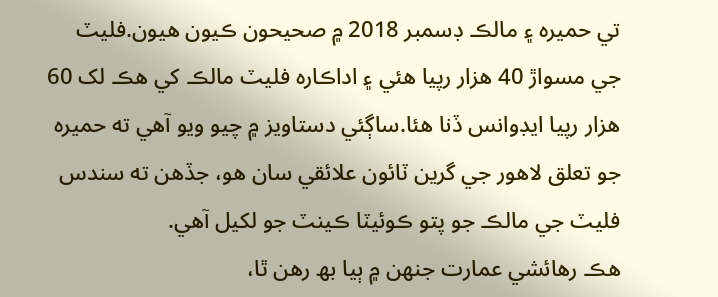تي حميره ۽ مالڪ ڊسمبر 2018 ۾ صحيحون ڪيون هيون.فليٽ جي مسواڙ 40 ھزار رپيا ھئي ۽ اداڪاره فليٽ مالڪ کي ھڪ لک 60 ھزار رپيا ايڊوانس ڏنا هئا.ساڳئي دستاويز ۾ چيو ويو آهي ته حميره جو تعلق لاهور جي گرين ٽائون علائقي سان هو، جڏهن ته سندس فليٽ جي مالڪ جو پتو ڪوئيٽا ڪينٽ جو لکيل آهي.
هڪ رهائشي عمارت جنھن ۾ ٻيا بھ رھن ٿا،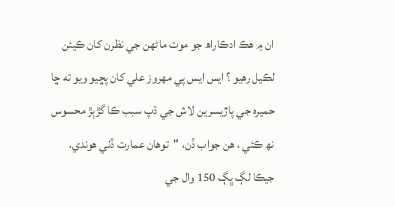ان ۾ ھڪ ادڪاراھ جو موت ماڻهن جي نظرن کان ڪيئن لڪيل رهيو ؟ ايس ايس پي مهروز علي کان پڇيو ويو ته ڇا حميره جي پاڙيسرين لاش جي ڌپ سبب ڪا گڙٻڙ محسوس نھ ڪئي ، هن جواب ڏن، "توهان عمارت ڏٺي هوندي، جيڪا لڳ ڀڳ 150 وال جي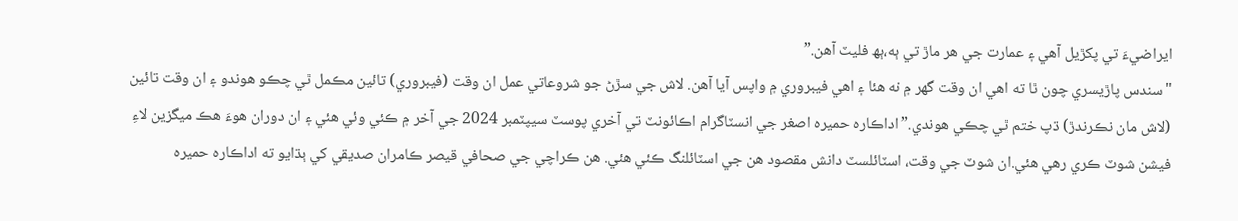ايراضيءَ تي پکڙيل آهي ۽ عمارت جي هر ماڙ تي ٻه،ٻھ فليٽ آهن.”
"سندس پاڙيسري چون ٿا ته اھي ان وقت گهر ۾ نه هئا ۽ اهي فيبروري ۾ واپس آيا آھن. لاش جي سڙڻ جو شروعاتي عمل ان وقت (فيبروري) تائين مڪمل ٿي چڪو هوندو ۽ ان وقت تائين (لاش مان نڪرندڙ) ڌپ ختم ٿي چڪي هوندي.”اداڪاره حميره اصغر جي انسٽاگرام اڪائونٽ تي آخري پوسٽ سيپٽمبر 2024 جي آخر ۾ ڪئي وئي هئي ۽ ان دوران هوءَ هڪ ميگزين لاءِ فيشن شوٽ ڪري رهي هئي.ان شوٽ جي وقت، اسٽائلسٽ دانش مقصود هن جي اسٽائلنگ ڪئي ھئي. هن ڪراچي جي صحافي قيصر ڪامران صديقي کي ٻڌايو ته اداڪاره حميره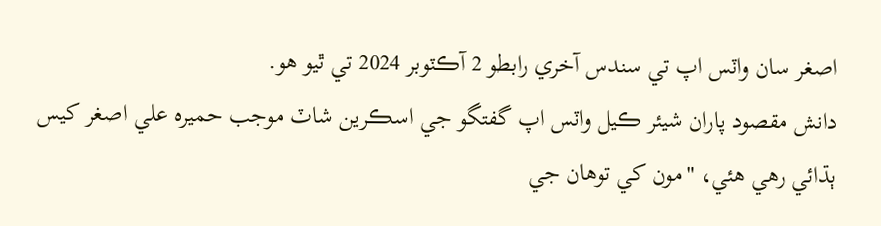اصغر سان واٽس اپ تي سندس آخري رابطو 2 آڪٽوبر 2024 تي ٿيو هو.
دانش مقصود پاران شيئر ڪيل واٽس اپ گفتگو جي اسڪرين شاٽ موجب حميره علي اصغر کيس ٻڌائي رهي هئي، "مون کي توهان جي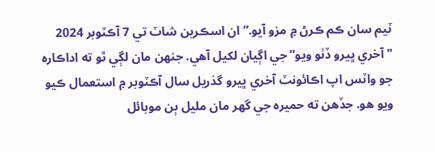ٽيم سان ڪم ڪرڻ ۾ مزو آيو.” ان اسڪرين شاٽ تي 7 آڪٽوبر 2024 "آخري ڀيرو ڏٺو ويو” جي اڳيان لکيل آهي. جنھن مان لڳي ٿو ته اداڪاره جو واٽس اپ اڪائونٽ آخري ڀيرو گذريل سال آڪٽوبر ۾ استعمال ڪيو ويو هو. جڏهن ته حميره جي گهر مان مليل ٻن موبائل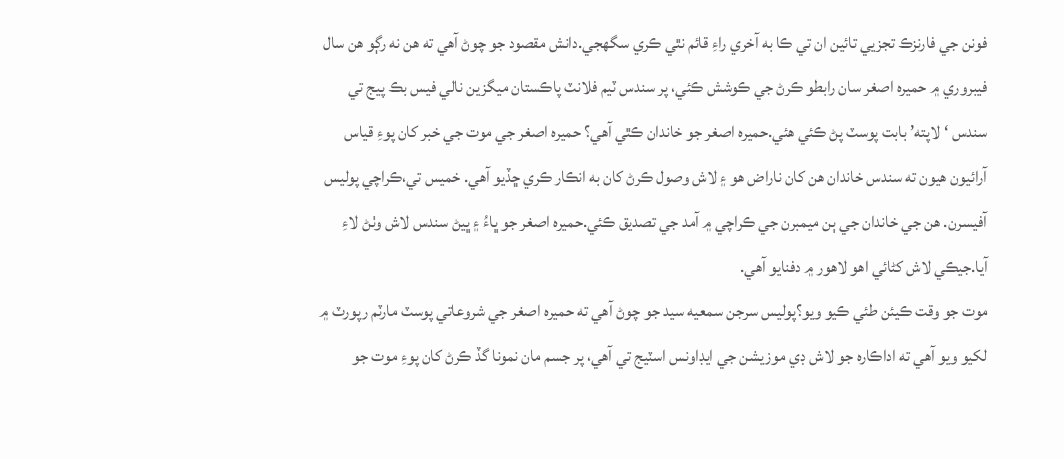فونن جي فارنزڪ تجزيي تائين ان تي ڪا به آخري راءِ قائم نٿي ڪري سگهجي.دانش مقصود جو چوڻ آهي ته هن نه رڳو هن سال فيبروري ۾ حميره اصغر سان رابطو ڪرڻ جي ڪوشش ڪئي، پر سندس ٽيم فلانٽ پاڪستان ميگزين نالي فيس بڪ پيج تي سندس ‘لاپته’ بابت پوسٽ پڻ ڪئي ھئي.حميره اصغر جو خاندان ڪٿي آهي؟ حميره اصغر جي موت جي خبر کان پوءِ قياس آرائيون هيون ته سندس خاندان هن کان ناراض هو ۽ لاش وصول ڪرڻ کان به انڪار ڪري ڇڏيو آھي. خميس تي،ڪراچي پوليس آفيسرن. ھن جي خاندان جي ٻن ميمبرن جي ڪراچي ۾ آمد جي تصديق ڪئي.حميره اصغر جو ڀاءُ ۽ ڀيڻ سندس لاش وٺڻ لاءِ آيا.جيڪي لاش کڻائي اھو لاھور ۾ دفنايو آھي.
موت جو وقت ڪيئن طئي ڪيو ويو؟پوليس سرجن سمعيه سيد جو چوڻ آهي ته حميره اصغر جي شروعاتي پوسٽ مارٽم رپورٽ ۾ لکيو ويو آهي ته اداڪاره جو لاش ڊي موزيشن جي ايڊاونس اسٽيج تي آھي، پر جسم مان نمونا گڏ ڪرڻ کان پوءِ موت جو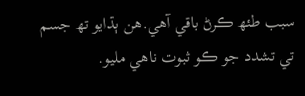سبب طئھ ڪرڻ باقي آهي.ھن ٻڌايو تھ جسم تي تشدد جو ڪو ثبوت ناھي مليو.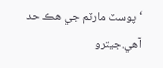‘پوسٽ مارٽم جي هڪ حد آهي.جيترو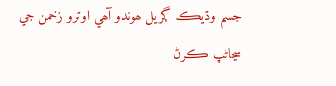جسم وڌيڪ ڳريل ھوندو آھي اوترو زخمن جي سڃاڻپ ڪرڻ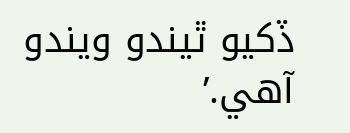ڏکيو ٿيندو ويندو آھي.’